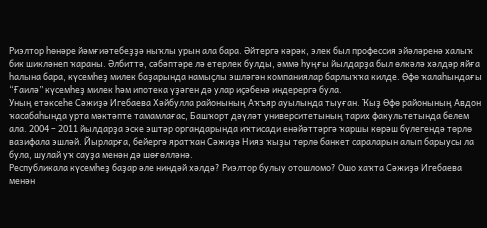Риэлтор һөнәре йәмғиәтебеҙҙә ныҡлы урын ала бара. Әйтергә кәрәк, элек был профессия эйәләренә халыҡ бик шикләнеп ҡараны. Әлбиттә, сәбәптәре лә етерлек булды, әммә һуңғы йылдарҙа был өлкәлә хәлдәр яйға һалына бара, күсемһеҙ милек баҙарында намыҫлы эшләгән компаниялар барлыҡҡа килде. Өфө ҡалаһындағы “Ғаилә” күсемһеҙ милек һәм ипотека үҙәген дә улар иҫәбенә индерергә була.
Уның етәксеһе Сәжиҙә Игебаева Хәйбулла районының Аҡъяр ауылында тыуған. Ҡыҙ Өфө районының Авдон ҡасабаһында урта мәктәпте тамамлағас, Башҡорт дәүләт университетының тарих факультетында белем ала. 2004 – 2011 йылдарҙа эске эштәр органдарында иҡтисади енәйәттәргә ҡаршы көрәш бүлегендә төрлө вазифала эшләй. Йырларға, бейергә яратҡан Сәжиҙә Нияз ҡыҙы төрлө банкет сараларын алып барыусы ла була, шулай уҡ сауҙа менән дә шөғөлләнә.
Республикала күсемһеҙ баҙар әле ниндәй хәлдә? Риэлтор булыу отошломо? Ошо хаҡта Сәжиҙә Игебаева менән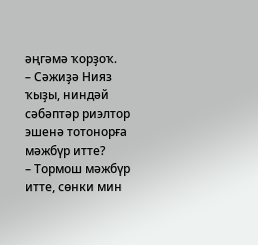әңгәмә ҡорҙоҡ.
– Сәжиҙә Нияз ҡыҙы, ниндәй сәбәптәр риэлтор эшенә тотонорға мәжбүр итте?
– Тормош мәжбүр итте, сөнки мин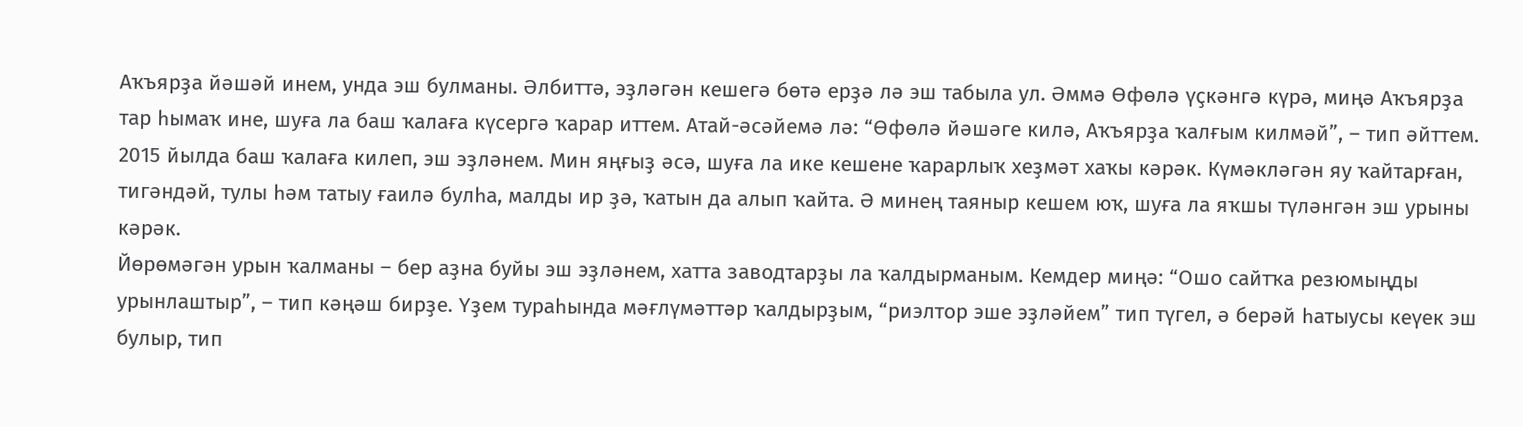Аҡъярҙа йәшәй инем, унда эш булманы. Әлбиттә, эҙләгән кешегә бөтә ерҙә лә эш табыла ул. Әммә Өфөлә үҫкәнгә күрә, миңә Аҡъярҙа тар һымаҡ ине, шуға ла баш ҡалаға күсергә ҡарар иттем. Атай-әсәйемә лә: “Өфөлә йәшәге килә, Аҡъярҙа ҡалғым килмәй”, – тип әйттем.
2015 йылда баш ҡалаға килеп, эш эҙләнем. Мин яңғыҙ әсә, шуға ла ике кешене ҡарарлыҡ хеҙмәт хаҡы кәрәк. Күмәкләгән яу ҡайтарған, тигәндәй, тулы һәм татыу ғаилә булһа, малды ир ҙә, ҡатын да алып ҡайта. Ә минең таяныр кешем юҡ, шуға ла яҡшы түләнгән эш урыны кәрәк.
Йөрөмәгән урын ҡалманы – бер аҙна буйы эш эҙләнем, хатта заводтарҙы ла ҡалдырманым. Кемдер миңә: “Ошо сайтҡа резюмыңды урынлаштыр”, – тип кәңәш бирҙе. Үҙем тураһында мәғлүмәттәр ҡалдырҙым, “риэлтор эше эҙләйем” тип түгел, ә берәй һатыусы кеүек эш булыр, тип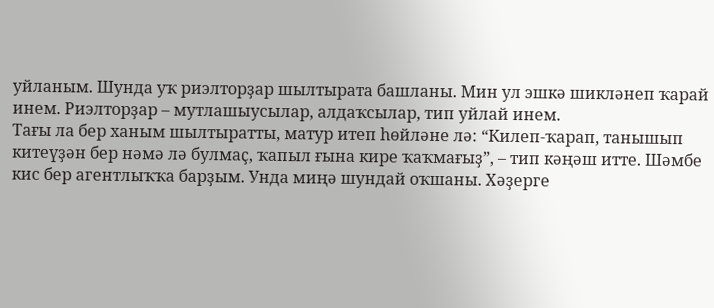уйланым. Шунда уҡ риэлторҙар шылтырата башланы. Мин ул эшкә шикләнеп ҡарай инем. Риэлторҙар – мутлашыусылар, алдаҡсылар, тип уйлай инем.
Тағы ла бер ханым шылтыратты, матур итеп һөйләне лә: “Килеп-ҡарап, танышып китеүҙән бер нәмә лә булмаҫ, ҡапыл ғына кире ҡаҡмағыҙ”, – тип кәңәш итте. Шәмбе кис бер агентлыҡҡа барҙым. Унда миңә шундай оҡшаны. Хәҙерге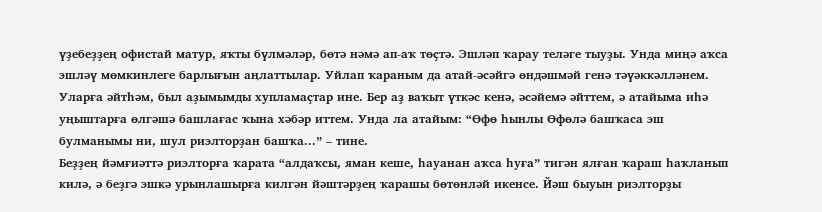үҙебеҙҙең офистай матур, яҡты бүлмәләр, бөтә нәмә ап-аҡ төҫтә. Эшләп ҡарау теләге тыуҙы. Унда миңә аҡса эшләү мөмкинлеге барлығын аңлаттылар. Уйлап ҡараным да атай-әсәйгә өндәшмәй генә тәүәккәлләнем. Уларға әйтһәм, был аҙымымды хупламаҫтар ине. Бер аҙ ваҡыт үткәс кенә, әсәйемә әйттем, ә атайыма иһә уңыштарға өлгәшә башлағас ҡына хәбәр иттем. Унда ла атайым: “Өфө һынлы Өфөлә башҡаса эш булманымы ни, шул риэлторҙан башҡа...” – тине.
Беҙҙең йәмғиәттә риэлторға ҡарата “алдаҡсы, яман кеше, һауанан аҡса һуға” тигән ялған ҡараш һаҡланып килә, ә беҙгә эшкә урынлашырға килгән йәштәрҙең ҡарашы бөтөнләй икенсе. Йәш быуын риэлторҙы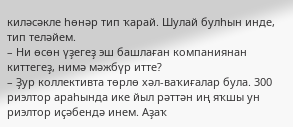киләсәкле һөнәр тип ҡарай. Шулай булһын инде, тип теләйем.
– Ни өсөн үҙегеҙ эш башлаған компаниянан киттегеҙ, нимә мәжбүр итте?
– Ҙур коллективта төрлө хәл-ваҡиғалар була. 300 риэлтор араһында ике йыл рәттән иң яҡшы ун риэлтор иҫәбендә инем. Аҙаҡ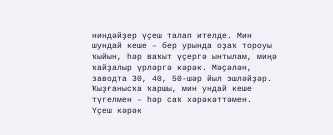ниндәйҙер үҫеш талап ителде. Мин шундай кеше – бер урында оҙаҡ тороуы ҡыйын, һәр ваҡыт үҫергә ынтылам, миңә ҡайҙалыр үрләргә кәрәк. Мәҫәлән, заводта 30, 40, 50-шәр йыл эшләйҙәр. Ҡыҙғанысҡа ҡаршы, мин ундай кеше түгелмен – һәр саҡ хәрәкәттәмен.
Үҫеш кәрәк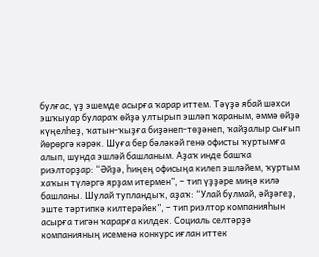булғас, үҙ эшемде асырға ҡарар иттем. Тәүҙә ябай шәхси эшҡыуар булараҡ өйҙә ултырып эшләп ҡараным, әммә өйҙә күңелһеҙ, ҡатын-ҡыҙға биҙәнеп-төҙәнеп, ҡайҙалыр сығып йөрөргә кәрәк. Шуға бер бәләкәй генә офисты ҡуртымға алып, шунда эшләй башланым. Аҙаҡ инде башҡа риэлторҙар: “Әйҙә, һиңең офисыңа килеп эшләйем, ҡуртым хаҡын түләргә ярҙам итермен”, – тип үҙҙәре миңә килә башланы. Шулай тупландыҡ, аҙаҡ: “Улай булмай, әйҙәгеҙ, эште тәртипкә килтерәйек”, – тип риэлтор компанияһын асырға тигән ҡарарға килдек. Социаль селтәрҙә компанияның исеменә конкурс иғлан иттек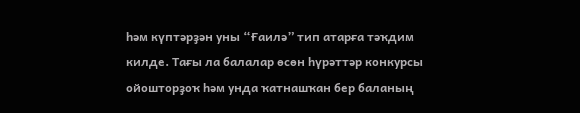һәм күптәрҙән уны “Ғаилә” тип атарға тәҡдим килде. Тағы ла балалар өсөн һүрәттәр конкурсы ойошторҙоҡ һәм унда ҡатнашҡан бер баланың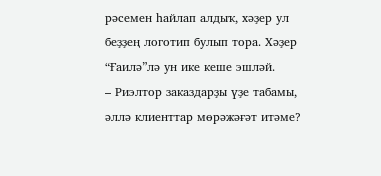рәсемен һайлап алдыҡ, хәҙер ул беҙҙең логотип булып тора. Хәҙер “Ғаилә”лә ун ике кеше эшләй.
– Риэлтор заказдарҙы үҙе табамы, әллә клиенттар мөрәжәғәт итәме?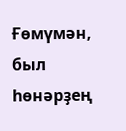Ғөмүмән, был һөнәрҙең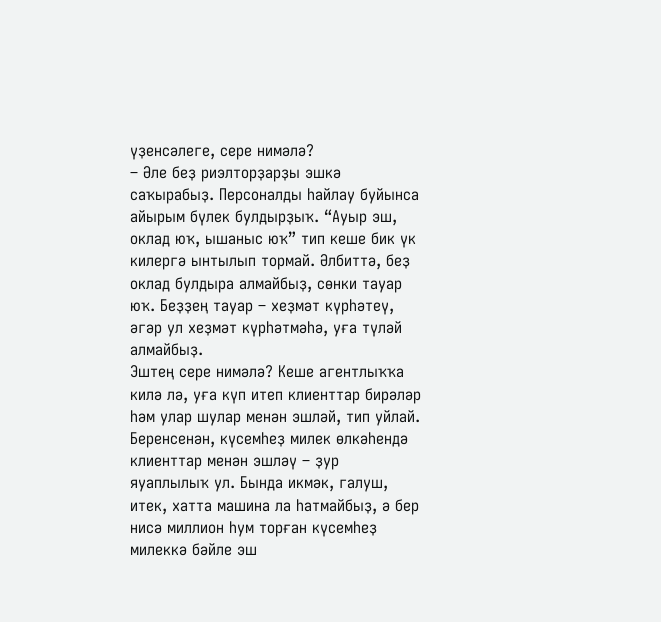үҙенсәлеге, сере нимәлә?
– Әле беҙ риэлторҙарҙы эшкә саҡырабыҙ. Персоналды һайлау буйынса айырым бүлек булдырҙыҡ. “Ауыр эш, оклад юҡ, ышаныс юҡ” тип кеше бик үк килергә ынтылып тормай. Әлбиттә, беҙ оклад булдыра алмайбыҙ, сөнки тауар юҡ. Беҙҙең тауар – хеҙмәт күрһәтеү, әгәр ул хеҙмәт күрһәтмәһә, уға түләй алмайбыҙ.
Эштең сере нимәлә? Кеше агентлыҡҡа килә лә, уға күп итеп клиенттар бирәләр һәм улар шулар менән эшләй, тип уйлай. Беренсенән, күсемһеҙ милек өлкәһендә клиенттар менән эшләү – ҙур яуаплылыҡ ул. Бында икмәк, галуш, итек, хатта машина ла һатмайбыҙ, ә бер нисә миллион һум торған күсемһеҙ милеккә бәйле эш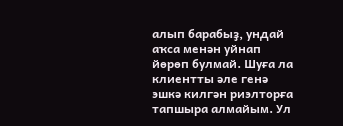алып барабыҙ, ундай аҡса менән уйнап йөрөп булмай. Шуға ла клиентты әле генә эшкә килгән риэлторға тапшыра алмайым. Ул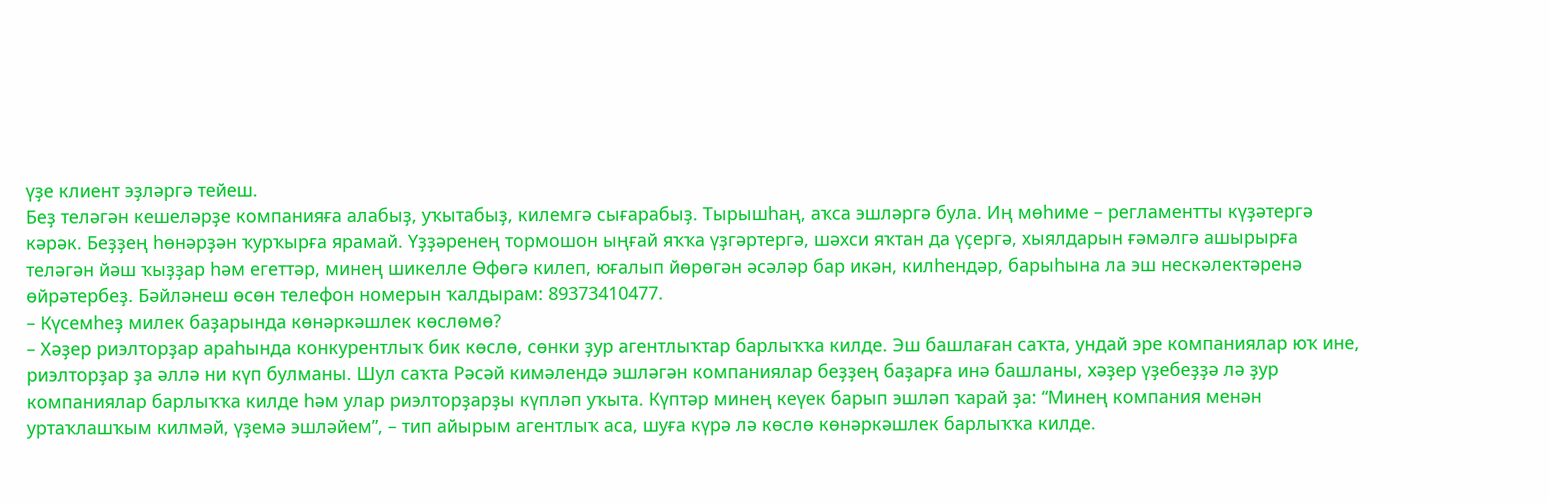үҙе клиент эҙләргә тейеш.
Беҙ теләгән кешеләрҙе компанияға алабыҙ, уҡытабыҙ, килемгә сығарабыҙ. Тырышһаң, аҡса эшләргә була. Иң мөһиме – регламентты күҙәтергә кәрәк. Беҙҙең һөнәрҙән ҡурҡырға ярамай. Үҙҙәренең тормошон ыңғай яҡҡа үҙгәртергә, шәхси яҡтан да үҫергә, хыялдарын ғәмәлгә ашырырға теләгән йәш ҡыҙҙар һәм егеттәр, минең шикелле Өфөгә килеп, юғалып йөрөгән әсәләр бар икән, килһендәр, барыһына ла эш нескәлектәренә өйрәтербеҙ. Бәйләнеш өсөн телефон номерын ҡалдырам: 89373410477.
– Күсемһеҙ милек баҙарында көнәркәшлек көслөмө?
– Хәҙер риэлторҙар араһында конкурентлыҡ бик көслө, сөнки ҙур агентлыҡтар барлыҡҡа килде. Эш башлаған саҡта, ундай эре компаниялар юҡ ине, риэлторҙар ҙа әллә ни күп булманы. Шул саҡта Рәсәй кимәлендә эшләгән компаниялар беҙҙең баҙарға инә башланы, хәҙер үҙебеҙҙә лә ҙур компаниялар барлыҡҡа килде һәм улар риэлторҙарҙы күпләп уҡыта. Күптәр минең кеүек барып эшләп ҡарай ҙа: “Минең компания менән уртаҡлашҡым килмәй, үҙемә эшләйем”, – тип айырым агентлыҡ аса, шуға күрә лә көслө көнәркәшлек барлыҡҡа килде.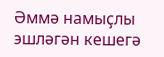Әммә намыҫлы эшләгән кешегә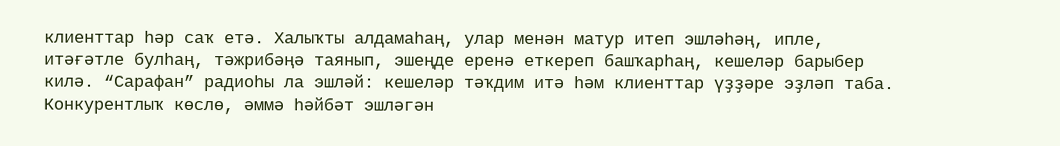клиенттар һәр саҡ етә. Халыҡты алдамаһаң, улар менән матур итеп эшләһәң, ипле, итәғәтле булһаң, тәжрибәңә таянып, эшеңде еренә еткереп башҡарһаң, кешеләр барыбер килә. “Сарафан” радиоһы ла эшләй: кешеләр тәҡдим итә һәм клиенттар үҙҙәре эҙләп таба. Конкурентлыҡ көслө, әммә һәйбәт эшләгән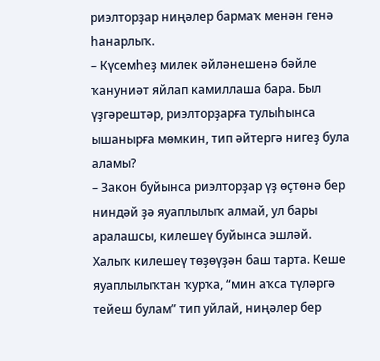риэлторҙар ниңәлер бармаҡ менән генә һанарлыҡ.
– Күсемһеҙ милек әйләнешенә бәйле ҡануниәт яйлап камиллаша бара. Был үҙгәрештәр, риэлторҙарға тулыһынса ышанырға мөмкин, тип әйтергә нигеҙ була аламы?
– Закон буйынса риэлторҙар үҙ өҫтөнә бер ниндәй ҙә яуаплылыҡ алмай, ул бары аралашсы, килешеү буйынса эшләй. Халыҡ килешеү төҙөүҙән баш тарта. Кеше яуаплылыҡтан ҡурҡа, “мин аҡса түләргә тейеш булам” тип уйлай, ниңәлер бер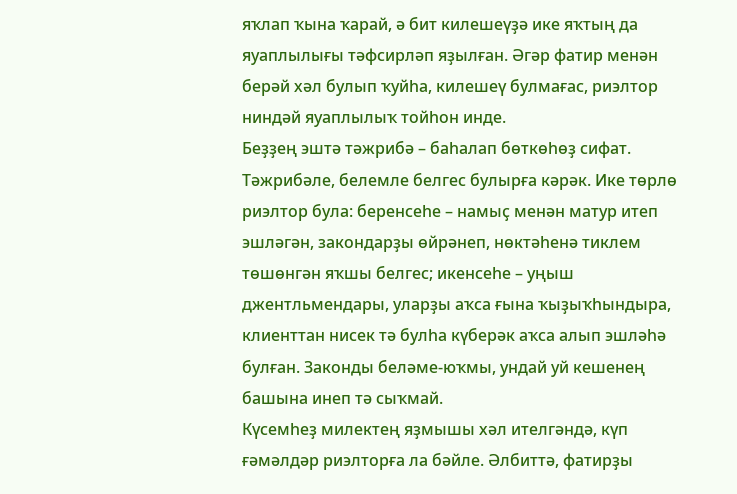яҡлап ҡына ҡарай, ә бит килешеүҙә ике яҡтың да яуаплылығы тәфсирләп яҙылған. Әгәр фатир менән берәй хәл булып ҡуйһа, килешеү булмағас, риэлтор ниндәй яуаплылыҡ тойһон инде.
Беҙҙең эштә тәжрибә – баһалап бөткөһөҙ сифат. Тәжрибәле, белемле белгес булырға кәрәк. Ике төрлө риэлтор була: беренсеһе – намыҫ менән матур итеп эшләгән, закондарҙы өйрәнеп, нөктәһенә тиклем төшөнгән яҡшы белгес; икенсеһе – уңыш джентльмендары, уларҙы аҡса ғына ҡыҙыҡһындыра, клиенттан нисек тә булһа күберәк аҡса алып эшләһә булған. Законды беләме-юҡмы, ундай уй кешенең башына инеп тә сыҡмай.
Күсемһеҙ милектең яҙмышы хәл ителгәндә, күп ғәмәлдәр риэлторға ла бәйле. Әлбиттә, фатирҙы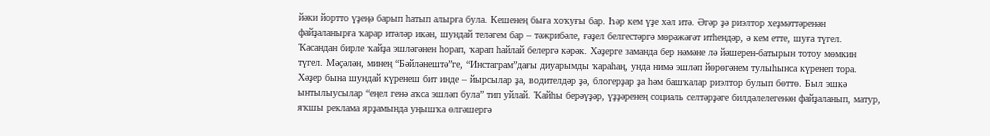йәки йортто үҙеңә барып һатып алырға була. Кешенең быға хоҡуғы бар. Һәр кем үҙе хәл итә. Әгәр ҙә риэлтор хеҙмәттәренән файҙаланырға ҡарар итәләр икән, шундай теләгем бар – тәжрибәле, ғәҙел белгестәргә мөрәжәғәт итһендәр, ә кем етте, шуға түгел. Ҡасандан бирле ҡайҙа эшләгәнен һорап, ҡарап һайлай белергә кәрәк. Хәҙерге заманда бер нәмәне лә йәшерен-батырын тотоу мөмкин түгел. Мәҫәлән, минең “Бәйләнештә”ге, “Инстаграм”дағы диуарымды ҡараһаң, унда нимә эшләп йөрөгәнем тулыһынса күренеп тора.
Хәҙер бына шундай күренеш бит инде – йырсылар ҙа, водителдәр ҙә, блогерҙар ҙа һәм башҡалар риэлтор булып бөттө. Был эшкә ынтылыусылар “еңел генә аҡса эшләп була” тип уйлай. Ҡайһы берәүҙәр, үҙҙәренең социаль селтәрҙәге билдәлелегенән файҙаланып, матур, яҡшы реклама ярҙамында уңышҡа өлгәшергә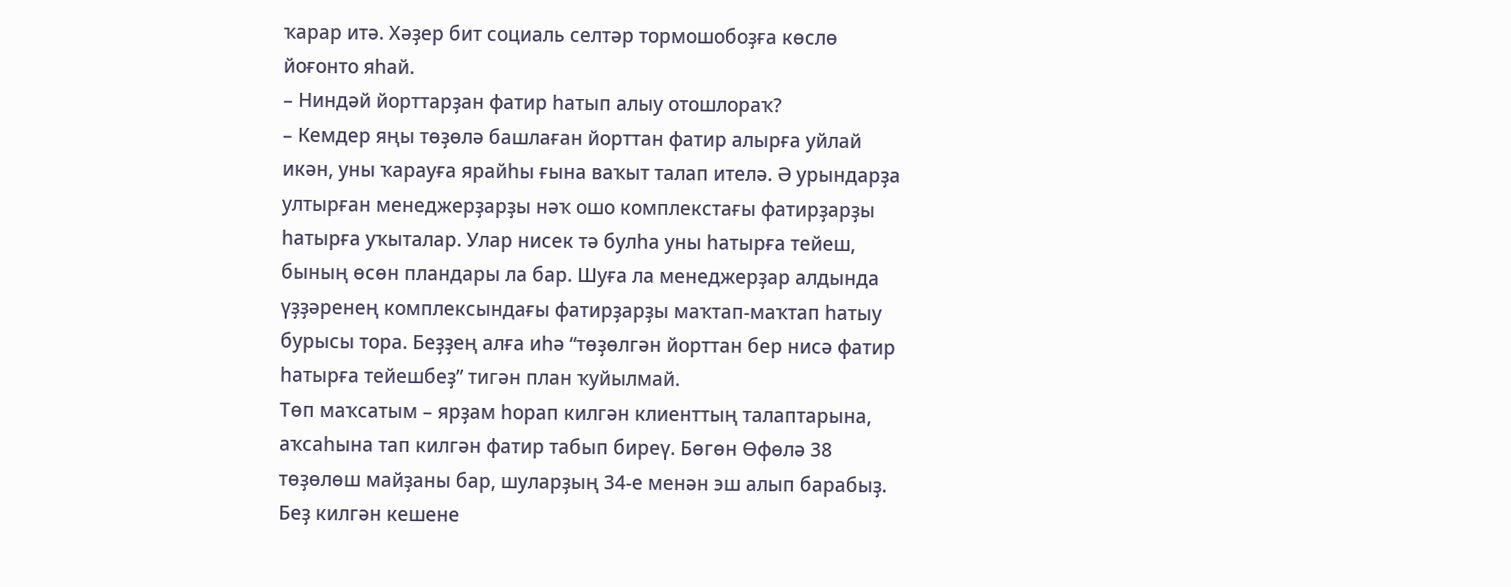ҡарар итә. Хәҙер бит социаль селтәр тормошобоҙға көслө йоғонто яһай.
– Ниндәй йорттарҙан фатир һатып алыу отошлораҡ?
– Кемдер яңы төҙөлә башлаған йорттан фатир алырға уйлай икән, уны ҡарауға ярайһы ғына ваҡыт талап ителә. Ә урындарҙа ултырған менеджерҙарҙы нәҡ ошо комплекстағы фатирҙарҙы һатырға уҡыталар. Улар нисек тә булһа уны һатырға тейеш, бының өсөн пландары ла бар. Шуға ла менеджерҙар алдында үҙҙәренең комплексындағы фатирҙарҙы маҡтап-маҡтап һатыу бурысы тора. Беҙҙең алға иһә “төҙөлгән йорттан бер нисә фатир һатырға тейешбеҙ” тигән план ҡуйылмай.
Төп маҡсатым – ярҙам һорап килгән клиенттың талаптарына, аҡсаһына тап килгән фатир табып биреү. Бөгөн Өфөлә 38 төҙөлөш майҙаны бар, шуларҙың 34-е менән эш алып барабыҙ.
Беҙ килгән кешене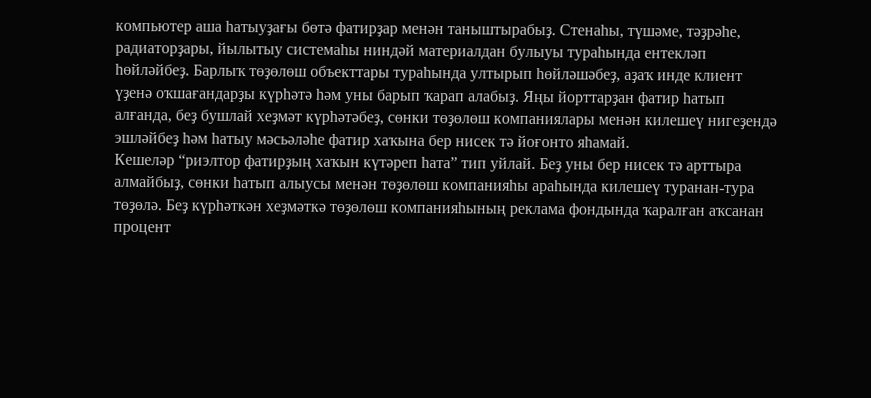компьютер аша һатыуҙағы бөтә фатирҙар менән таныштырабыҙ. Стенаһы, түшәме, тәҙрәһе, радиаторҙары, йылытыу системаһы ниндәй материалдан булыуы тураһында ентекләп һөйләйбеҙ. Барлыҡ төҙөлөш объекттары тураһында ултырып һөйләшәбеҙ, аҙаҡ инде клиент үҙенә оҡшағандарҙы күрһәтә һәм уны барып ҡарап алабыҙ. Яңы йорттарҙан фатир һатып алғанда, беҙ бушлай хеҙмәт күрһәтәбеҙ, сөнки төҙөлөш компаниялары менән килешеү нигеҙендә эшләйбеҙ һәм һатыу мәсьәләһе фатир хаҡына бер нисек тә йоғонто яһамай.
Кешеләр “риэлтор фатирҙың хаҡын күтәреп һата” тип уйлай. Беҙ уны бер нисек тә арттыра алмайбыҙ, сөнки һатып алыусы менән төҙөлөш компанияһы араһында килешеү туранан-тура төҙөлә. Беҙ күрһәткән хеҙмәткә төҙөлөш компанияһының реклама фондында ҡаралған аҡсанан процент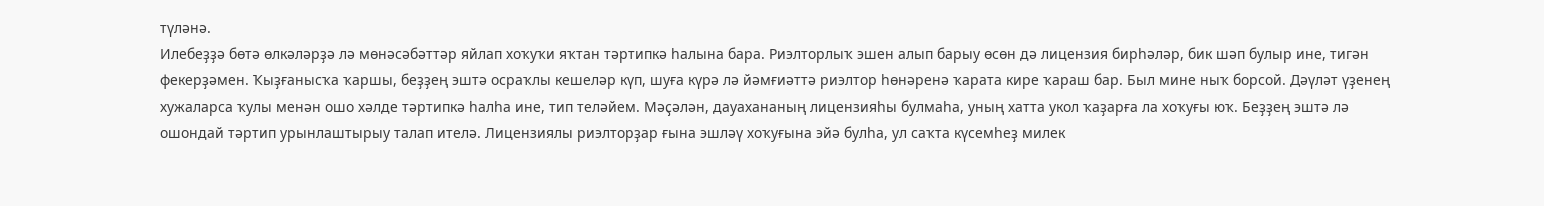түләнә.
Илебеҙҙә бөтә өлкәләрҙә лә мөнәсәбәттәр яйлап хоҡуҡи яҡтан тәртипкә һалына бара. Риэлторлыҡ эшен алып барыу өсөн дә лицензия бирһәләр, бик шәп булыр ине, тигән фекерҙәмен. Ҡыҙғанысҡа ҡаршы, беҙҙең эштә осраҡлы кешеләр күп, шуға күрә лә йәмғиәттә риэлтор һөнәренә ҡарата кире ҡараш бар. Был мине ныҡ борсой. Дәүләт үҙенең хужаларса ҡулы менән ошо хәлде тәртипкә һалһа ине, тип теләйем. Мәҫәлән, дауахананың лицензияһы булмаһа, уның хатта укол ҡаҙарға ла хоҡуғы юҡ. Беҙҙең эштә лә ошондай тәртип урынлаштырыу талап ителә. Лицензиялы риэлторҙар ғына эшләү хоҡуғына эйә булһа, ул саҡта күсемһеҙ милек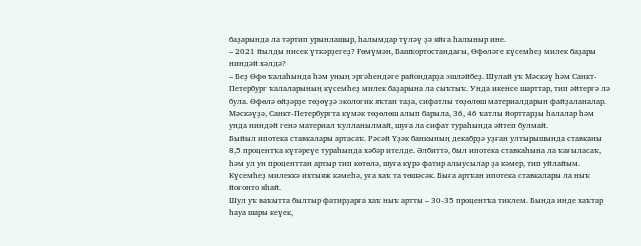баҙарында ла тәртип урынлашыр, һалымдар түләү ҙә яйға һалыныр ине.
– 2021 йылды нисек үткәрҙегеҙ? Ғөмүмән, Башҡортостандағы, Өфөләге күсемһеҙ милек баҙары ниндәй хәлдә?
– Беҙ Өфө ҡалаһында һәм уның эргәһендәге райондарҙа эшләйбеҙ. Шулай уҡ Мәскәү һәм Санкт-Петербург ҡалаларының күсемһеҙ милек баҙарына ла сыҡтыҡ. Унда икенсе шарттар, тип әйтергә лә була. Өфөлә өйҙәрҙе төҙөүҙә экологик яҡтан таҙа, сифатлы төҙөлөш материалдарын файҙаланалар. Мәскәүҙә, Санкт-Петербургта күмәк төҙөлөш алып барыла, 36, 46 ҡатлы йорттарҙы һалалар һәм унда ниндәй генә материал ҡулланылмай, шуға ла сифат тураһында әйтеп булмай.
Быйыл ипотека ставкалары артасаҡ. Рәсәй Үҙәк банкының декабрҙә уҙған ултырышында ставканы 8,5 процентҡа күтәреүе тураһында хәбәр ителде. Әлбиттә, был ипотека ставкаһына ла ҡағыласаҡ, һәм ул ун проценттан артыр тип көтөлә, шуға күрә фатир алыусылар ҙа кәмер, тип уйлайым. Күсемһеҙ милеккә ихтыяж кәмеһә, уға хаҡ та төшәсәк. Быға артҡан ипотека ставкалары ла ныҡ йоғонто яһай.
Шул уҡ ваҡытта былтыр фатирҙарға хаҡ ныҡ артты – 30-35 процентҡа тиклем. Бында инде хаҡтар һауа шары кеүек,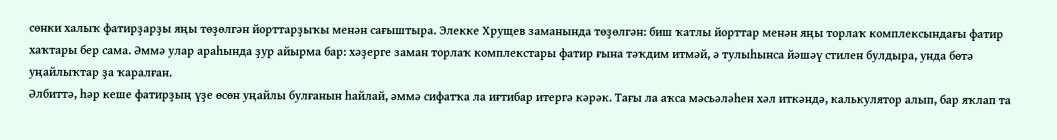сөнки халыҡ фатирҙарҙы яңы төҙөлгән йорттарҙыҡы менән сағыштыра. Элекке Хрущев заманында төҙөлгән: биш ҡатлы йорттар менән яңы торлаҡ комплексындағы фатир хаҡтары бер сама. Әммә улар араһында ҙур айырма бар: хәҙерге заман торлаҡ комплекстары фатир ғына тәҡдим итмәй, ә тулыһынса йәшәү стилен булдыра, унда бөтә уңайлыҡтар ҙа ҡаралған.
Әлбиттә, һәр кеше фатирҙың үҙе өсөн уңайлы булғанын һайлай, әммә сифатҡа ла иғтибар итергә кәрәк. Тағы ла аҡса мәсьәләһен хәл иткәндә, калькулятор алып, бар яҡлап та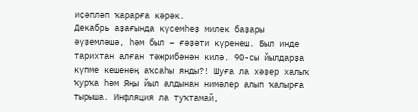иҫәпләп ҡарарға кәрәк.
Декабрь аҙағында күсемһеҙ милек баҙары әүҙемләшә, һәм был – ғәҙәти күренеш. Был инде тарихтан алған тәжрибәнән килә. 90-сы йылдарҙа күпме кешенең аҡсаһы янды?! Шуға ла хәҙер халыҡ ҡурҡа һәм Яңы йыл алдынан нимәлер алып ҡалырға тырыша. Инфляция ла туҡтамай,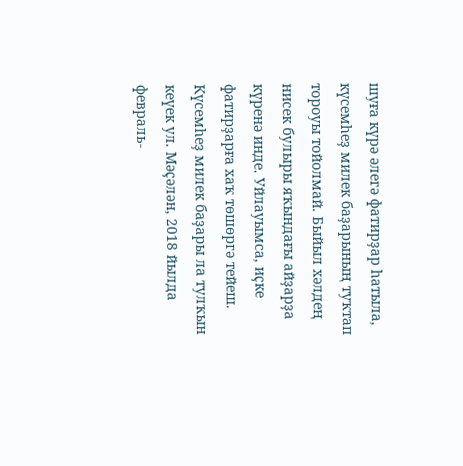шуға күрә әлегә фатирҙар һатыла, күсемһеҙ милек баҙарының туҡтап тороуы тойолмай. Быйыл хәлдең нисек булыры яҡындағы айҙарҙа күренә инде. Уйлауымса, иҫке фатирҙарға хаҡ төшөргә тейеш.
Күсемһеҙ милек баҙары ла тулҡын кеүек ул. Мәҫәлән, 2018 йылда февраль-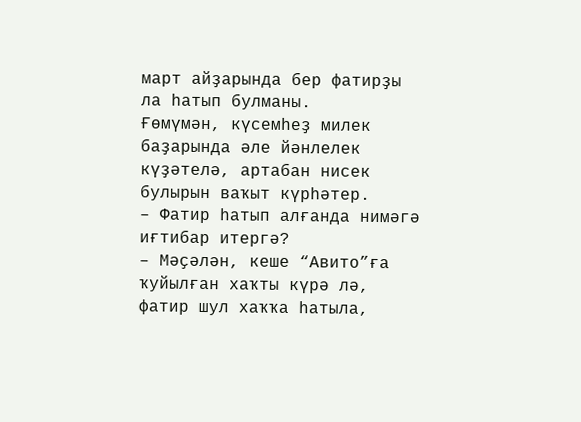март айҙарында бер фатирҙы ла һатып булманы.
Ғөмүмән, күсемһеҙ милек баҙарында әле йәнлелек күҙәтелә, артабан нисек булырын ваҡыт күрһәтер.
– Фатир һатып алғанда нимәгә иғтибар итергә?
– Мәҫәлән, кеше “Авито”ға ҡуйылған хаҡты күрә лә, фатир шул хаҡҡа һатыла,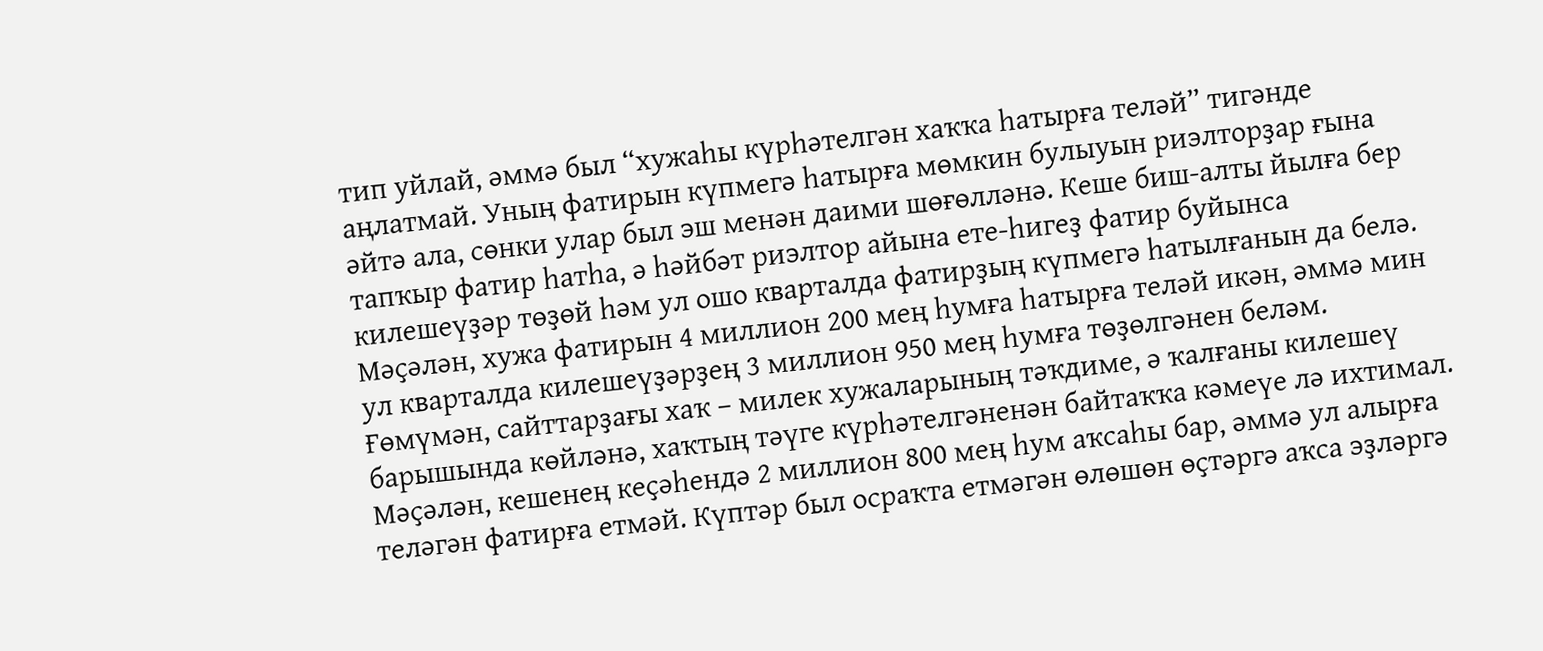тип уйлай, әммә был “хужаһы күрһәтелгән хаҡҡа һатырға теләй” тигәнде аңлатмай. Уның фатирын күпмегә һатырға мөмкин булыуын риэлторҙар ғына әйтә ала, сөнки улар был эш менән даими шөғөлләнә. Кеше биш-алты йылға бер тапҡыр фатир һатһа, ә һәйбәт риэлтор айына ете-һигеҙ фатир буйынса килешеүҙәр төҙөй һәм ул ошо кварталда фатирҙың күпмегә һатылғанын да белә. Мәҫәлән, хужа фатирын 4 миллион 200 мең һумға һатырға теләй икән, әммә мин ул кварталда килешеүҙәрҙең 3 миллион 950 мең һумға төҙөлгәнен беләм. Ғөмүмән, сайттарҙағы хаҡ – милек хужаларының тәҡдиме, ә ҡалғаны килешеү барышында көйләнә, хаҡтың тәүге күрһәтелгәненән байтаҡҡа кәмеүе лә ихтимал.
Мәҫәлән, кешенең кеҫәһендә 2 миллион 800 мең һум аҡсаһы бар, әммә ул алырға теләгән фатирға етмәй. Күптәр был осраҡта етмәгән өлөшөн өҫтәргә аҡса эҙләргә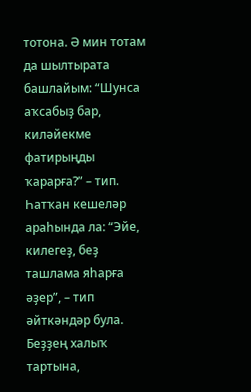тотона. Ә мин тотам да шылтырата башлайым: “Шунса аҡсабыҙ бар, киләйекме фатирыңды ҡарарға?” – тип. Һатҡан кешеләр араһында ла: “Эйе, килегеҙ, беҙ ташлама яһарға әҙер”, – тип әйткәндәр була. Беҙҙең халыҡ тартына,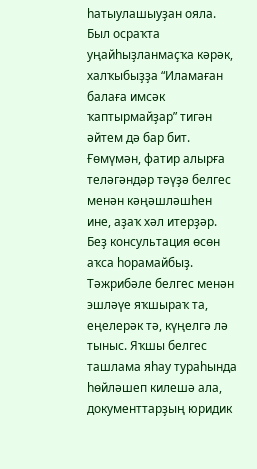һатыулашыуҙан ояла. Был осраҡта уңайһыҙланмаҫҡа кәрәк, халҡыбыҙҙа “Иламаған балаға имсәк ҡаптырмайҙар” тигән әйтем дә бар бит.
Ғөмүмән, фатир алырға теләгәндәр тәүҙә белгес менән кәңәшләшһен ине, аҙаҡ хәл итерҙәр. Беҙ консультация өсөн аҡса һорамайбыҙ. Тәжрибәле белгес менән эшләүе яҡшыраҡ та, еңелерәк тә, күңелгә лә тыныс. Яҡшы белгес ташлама яһау тураһында һөйләшеп килешә ала, документтарҙың юридик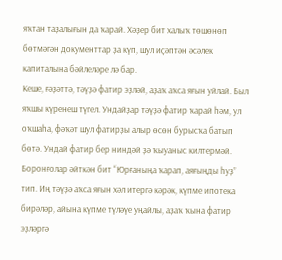яҡтан таҙалығын да ҡарай. Хәҙер бит халыҡ төшөнөп бөтмәгән документтар ҙа күп, шул иҫәптән әсәлек капиталына бәйлеләре лә бар.
Кеше, ғәҙәттә, тәүҙә фатир эҙләй, аҙаҡ аҡса яғын уйлай. Был яҡшы күренеш түгел. Ундайҙар тәүҙә фатир ҡарай һәм, ул оҡшаһа, фәҡәт шул фатирҙы алыр өсөн бурысҡа батып бөтә. Ундай фатир бер ниндәй ҙә ҡыуаныс килтермәй. Боронғолар әйткән бит “Юрғаныңа ҡарап, аяғыңды һуҙ” тип. Иң тәүҙә аҡса яғын хәл итергә кәрәк, күпме ипотека бирәләр, айына күпме түләүе уңайлы, аҙаҡ ҡына фатир эҙләргә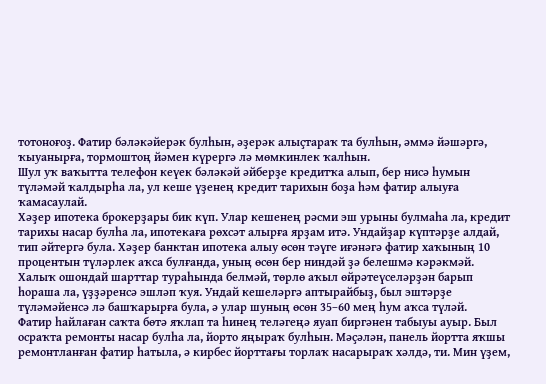тотоноғоҙ. Фатир бәләкәйерәк булһын, әҙерәк алыҫтараҡ та булһын, әммә йәшәргә, ҡыуанырға, тормоштоң йәмен күрергә лә мөмкинлек ҡалһын.
Шул уҡ ваҡытта телефон кеүек бәләкәй әйберҙе кредитҡа алып, бер нисә һумын түләмәй ҡалдырһа ла, ул кеше үҙенең кредит тарихын боҙа һәм фатир алыуға ҡамасаулай.
Хәҙер ипотека брокерҙары бик күп. Улар кешенең рәсми эш урыны булмаһа ла, кредит тарихы насар булһа ла, ипотекаға рөхсәт алырға ярҙам итә. Ундайҙар күптәрҙе алдай, тип әйтергә була. Хәҙер банктан ипотека алыу өсөн тәүге иғәнәгә фатир хаҡының 10 процентын түләрлек аҡса булғанда, уның өсөн бер ниндәй ҙә белешмә кәрәкмәй. Халыҡ ошондай шарттар тураһында белмәй, төрлө аҡыл өйрәтеүселәрҙән барып һораша ла, үҙҙәренсә эшләп ҡуя. Ундай кешеләргә аптырайбыҙ, был эштәрҙе түләмәйенсә лә башҡарырға була, ә улар шуның өсөн 35–60 мең һум аҡса түләй.
Фатир һайлаған саҡта бөтә яҡлап та һинең теләгеңә яуап биргәнен табыуы ауыр. Был осраҡта ремонты насар булһа ла, йорто яңыраҡ булһын. Мәҫәлән, панель йортта яҡшы ремонтланған фатир һатыла, ә кирбес йорттағы торлаҡ насарыраҡ хәлдә, ти. Мин үҙем,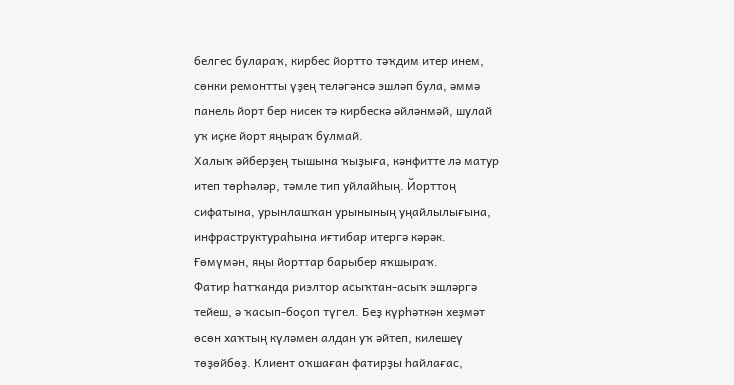белгес булараҡ, кирбес йортто тәҡдим итер инем, сөнки ремонтты үҙең теләгәнсә эшләп була, әммә панель йорт бер нисек тә кирбескә әйләнмәй, шулай уҡ иҫке йорт яңыраҡ булмай.
Халыҡ әйберҙең тышына ҡыҙыға, кәнфитте лә матур итеп төрһәләр, тәмле тип уйлайһың. Йорттоң сифатына, урынлашҡан урынының уңайлылығына, инфраструктураһына иғтибар итергә кәрәк. Ғөмүмән, яңы йорттар барыбер яҡшыраҡ.
Фатир һатҡанда риэлтор асыҡтан-асыҡ эшләргә тейеш, ә ҡасып-боҫоп түгел. Беҙ күрһәткән хеҙмәт өсөн хаҡтың күләмен алдан уҡ әйтеп, килешеү төҙөйбөҙ. Клиент оҡшаған фатирҙы һайлағас,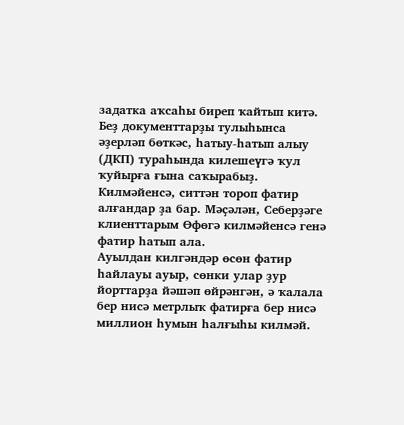задатка аҡсаһы биреп ҡайтып китә. Беҙ документтарҙы тулыһынса әҙерләп бөткәс, һатыу-һатып алыу (ДКП) тураһында килешеүгә ҡул ҡуйырға ғына саҡырабыҙ. Килмәйенсә, ситтән тороп фатир алғандар ҙа бар. Мәҫәлән, Себерҙәге клиенттарым Өфөгә килмәйенсә генә фатир һатып ала.
Ауылдан килгәндәр өсөн фатир һайлауы ауыр, сөнки улар ҙур йорттарҙа йәшәп өйрәнгән, ә ҡалала бер нисә метрлыҡ фатирға бер нисә миллион һумын һалғыһы килмәй.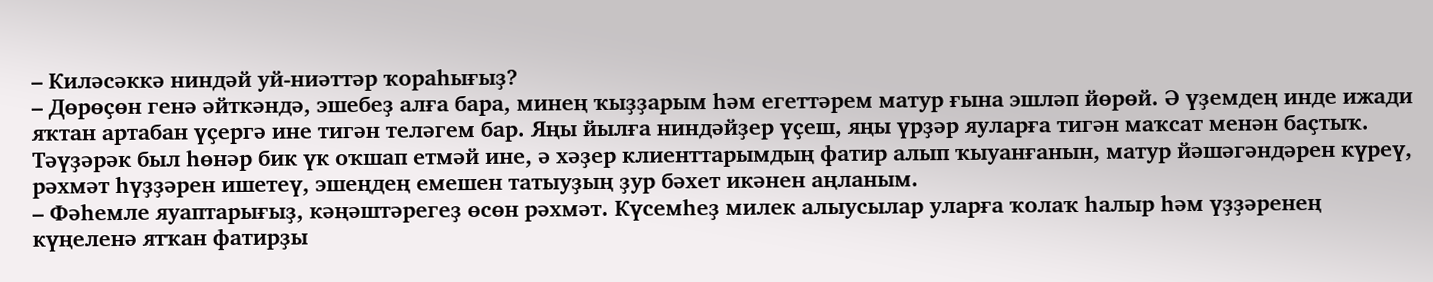– Киләсәккә ниндәй уй-ниәттәр ҡораһығыҙ?
– Дөрөҫөн генә әйткәндә, эшебеҙ алға бара, минең ҡыҙҙарым һәм егеттәрем матур ғына эшләп йөрөй. Ә үҙемдең инде ижади яҡтан артабан үҫергә ине тигән теләгем бар. Яңы йылға ниндәйҙер үҫеш, яңы үрҙәр яуларға тигән маҡсат менән баҫтыҡ.
Тәүҙәрәк был һөнәр бик үк оҡшап етмәй ине, ә хәҙер клиенттарымдың фатир алып ҡыуанғанын, матур йәшәгәндәрен күреү, рәхмәт һүҙҙәрен ишетеү, эшеңдең емешен татыуҙың ҙур бәхет икәнен аңланым.
– Фәһемле яуаптарығыҙ, кәңәштәрегеҙ өсөн рәхмәт. Күсемһеҙ милек алыусылар уларға ҡолаҡ һалыр һәм үҙҙәренең күңеленә ятҡан фатирҙы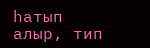һатып алыр, тип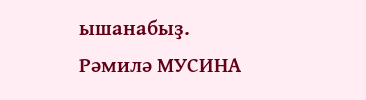ышанабыҙ.
Рәмилә МУСИНА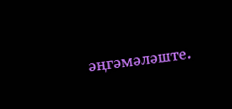әңгәмәләште.